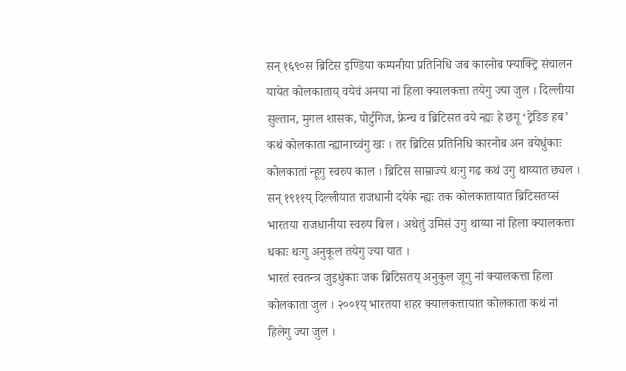सन् १६९०स ब्रिटिस इण्डिया कम्पनीया प्रतिनिधि जब कारनोब फ्याक्ट्रि संचालन यायेत कोलकाताय् वयेवं अनया नां हिला क्यालकत्ता तयेगु ज्या जुल । दिल्लीया सुल्तान, मुगल शासक, पोर्टुगिज, फ्रेन्च व ब्रिटिसत वये न्ह्यः हे छगू ‘ट्रेडिङ हब’ कथं कोलकाता न्ह्यानाच्वंगु खः । तर ब्रिटिस प्रतिनिधि कारनोब अन वयेधुंकाः कोलकातां न्हूगु स्वरुप काल । ब्रिटिस साम्राज्यं थःगु गढ कथं उगु थाय्यात छ्यल । सन् १९११य् दिल्लीयात राजधानी दयेके न्ह्यः तक कोलकातायात ब्रिटिसतय्सं भारतया राजधानीया स्वरुप बिल । अथेतुं उमिसं उगु थाय्या नां हिला क्यालकत्ता धकाः थःगु अनुकूल तयेगु ज्या यात ।
भारतं स्वतन्त्र जुइधुंकाः जक ब्रिटिसतय् अनुकुल जूगु नां क्यालकत्ता हिला कोलकाता जुल । २००१य् भारतया शहर क्यालकत्तायात कोलकाता कथं नां हिलेगु ज्या जुल ।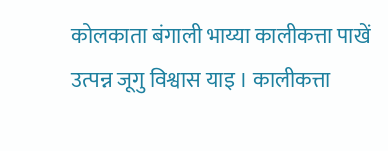कोलकाता बंगाली भाय्या कालीकत्ता पाखें उत्पन्न जूगु विश्वास याइ । कालीकत्ता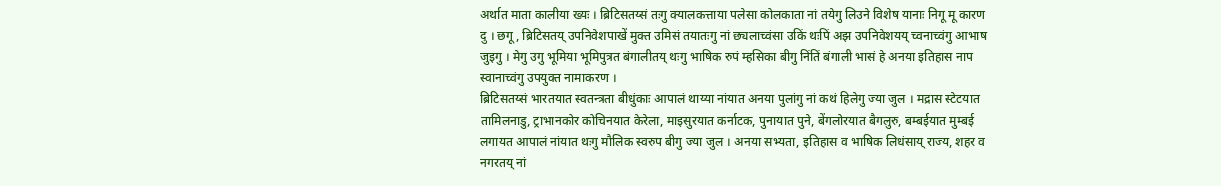अर्थात माता कालीया ख्यः । ब्रिटिसतय्सं तःगु क्यालकत्ताया पलेसा कोलकाता नां तयेगु लिउने विशेष यानाः निगू मू कारण दु । छगू, ब्रिटिसतय् उपनिवेशपाखें मुक्त उमिसं तयातःगु नां छ्यलाच्वंसा उकिं थःपिं अझ उपनिवेशयय् च्वनाच्वंगु आभाष जुइगु । मेगु उगु भूमिया भूमिपुत्रत बंगालीतय् थःगु भाषिक रुपं म्हसिका बीगु निंतिं बंगाली भासं हे अनया इतिहास नाप स्वानाच्वंगु उपयुक्त नामाकरण ।
ब्रिटिसतय्सं भारतयात स्वतन्त्रता बीधुंकाः आपालं थाय्या नांयात अनया पुलांगु नां कथं हिलेगु ज्या जुल । मद्रास स्टेटयात तामिलनाडु, ट्राभानकोर कोचिनयात केरेला, माइसुरयात कर्नाटक, पुनायात पुने, बेंगलोरयात बैगलुरु, बम्बईयात मुम्बई लगायत आपालं नांयात थःगु मौलिक स्वरुप बीगु ज्या जुल । अनया सभ्यता, इतिहास व भाषिक लिधंसाय् राज्य, शहर व नगरतय् नां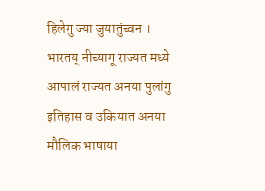हिलेगु ज्या जुयातुंच्वन । भारतय् नीच्यागू राज्यत मध्ये आपालं राज्यत अनया पुलांगु इतिहास व उकियात अनया मौलिक भाषाया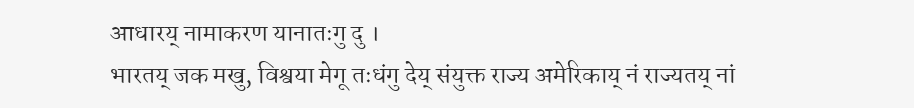आधारय् नामाकरण यानातःगु दु ।
भारतय् जक मखु, विश्वया मेगू तःधंगु देय् संयुक्त राज्य अमेरिकाय् नं राज्यतय् नां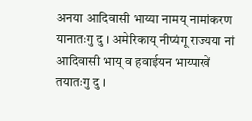अनया आदिवासी भाय्या नामय् नामांकरण यानातःगु दु । अमेरिकाय् नीप्यंगू राज्यया नां आदिवासी भाय् व हवाईयन भाय्पाखें तयातःगु दु ।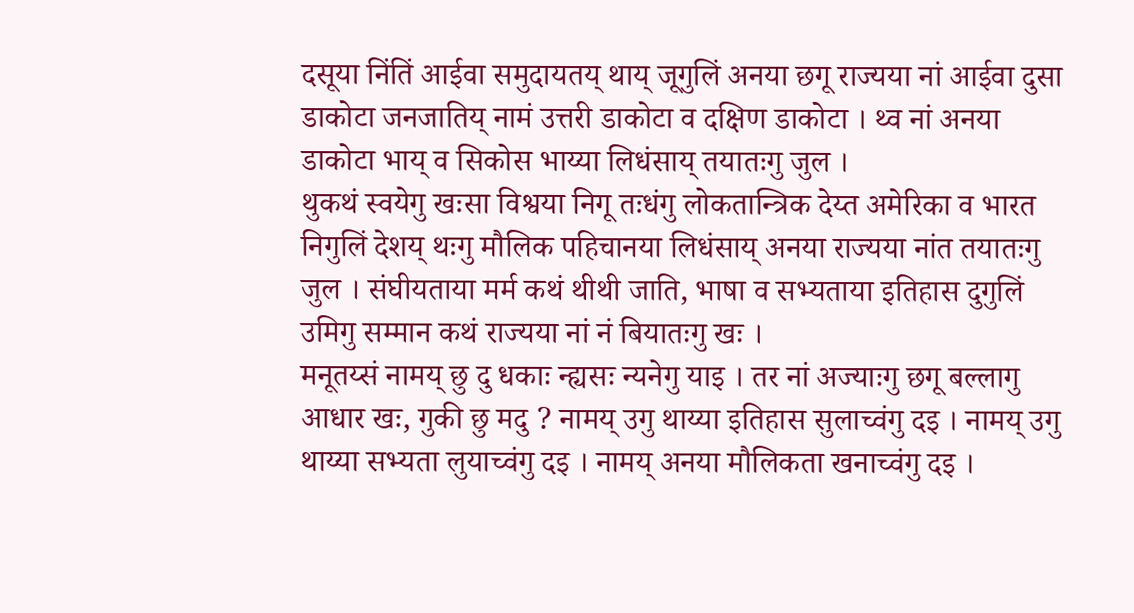दसूया निंतिं आईवा समुदायतय् थाय् जूगुलिं अनया छगू राज्यया नां आईवा दुसा डाकोटा जनजातिय् नामं उत्तरी डाकोटा व दक्षिण डाकोटा । थ्व नां अनया डाकोटा भाय् व सिकोस भाय्या लिधंसाय् तयातःगु जुल ।
थुकथं स्वयेगु खःसा विश्वया निगू तःधंगु लोकतान्त्रिक देय्त अमेरिका व भारत निगुलिं देशय् थःगु मौलिक पहिचानया लिधंसाय् अनया राज्यया नांत तयातःगु जुल । संघीयताया मर्म कथं थीथी जाति, भाषा व सभ्यताया इतिहास दुगुलिं उमिगु सम्मान कथं राज्यया नां नं बियातःगु खः ।
मनूतय्सं नामय् छु दु धकाः न्ह्यसः न्यनेगु याइ । तर नां अज्याःगु छगू बल्लागु आधार खः, गुकी छु मदु ? नामय् उगु थाय्या इतिहास सुलाच्वंगु दइ । नामय् उगु थाय्या सभ्यता लुयाच्वंगु दइ । नामय् अनया मौलिकता खनाच्वंगु दइ ।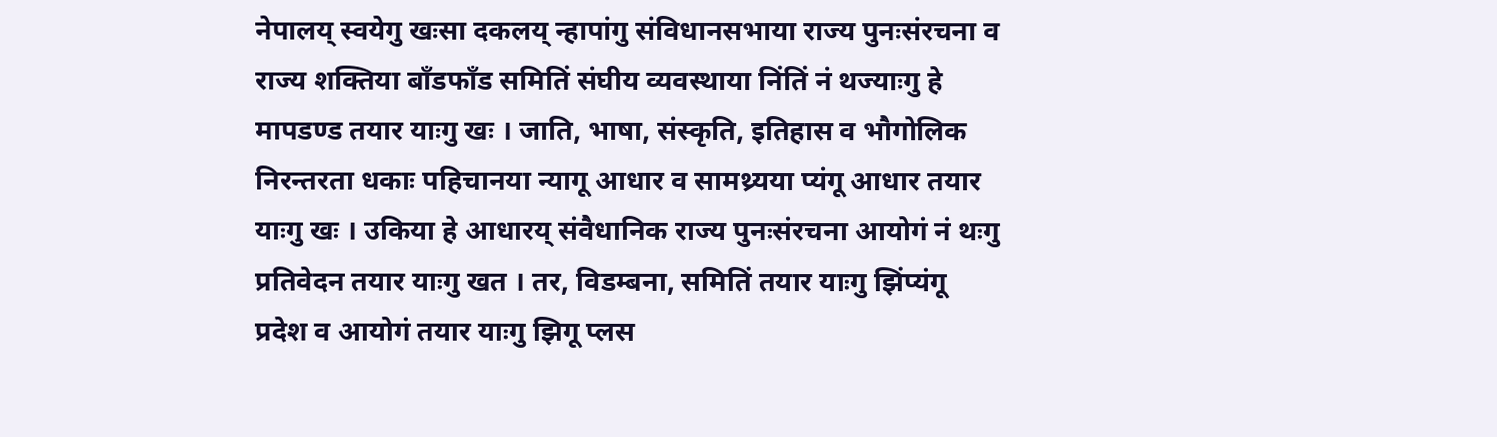नेपालय् स्वयेगु खःसा दकलय् न्हापांगु संविधानसभाया राज्य पुनःसंरचना व राज्य शक्तिया बाँडफाँड समितिं संघीय व्यवस्थाया निंतिं नं थज्याःगु हे मापडण्ड तयार याःगु खः । जाति, भाषा, संस्कृति, इतिहास व भौगोलिक निरन्तरता धकाः पहिचानया न्यागू आधार व सामथ्र्यया प्यंगू आधार तयार याःगु खः । उकिया हे आधारय् संवैधानिक राज्य पुनःसंरचना आयोगं नं थःगु प्रतिवेदन तयार याःगु खत । तर, विडम्बना, समितिं तयार याःगु झिंप्यंगू प्रदेश व आयोगं तयार याःगु झिगू प्लस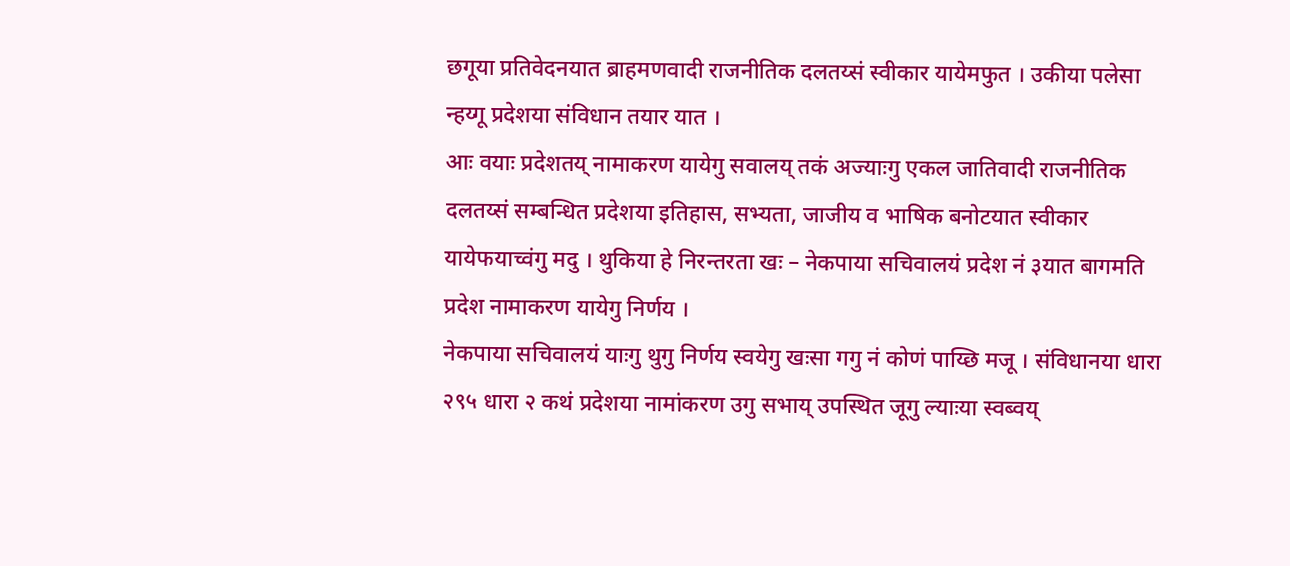छगूया प्रतिवेदनयात ब्राहमणवादी राजनीतिक दलतय्सं स्वीकार यायेमफुत । उकीया पलेसा न्हय्गू प्रदेशया संविधान तयार यात ।
आः वयाः प्रदेशतय् नामाकरण यायेगु सवालय् तकं अज्याःगु एकल जातिवादी राजनीतिक दलतय्सं सम्बन्धित प्रदेशया इतिहास, सभ्यता, जाजीय व भाषिक बनोटयात स्वीकार यायेफयाच्वंगु मदु । थुकिया हे निरन्तरता खः – नेकपाया सचिवालयं प्रदेश नं ३यात बागमति प्रदेश नामाकरण यायेगु निर्णय ।
नेकपाया सचिवालयं याःगु थुगु निर्णय स्वयेगु खःसा गगु नं कोणं पाय्छि मजू । संविधानया धारा २९५ धारा २ कथं प्रदेशया नामांकरण उगु सभाय् उपस्थित जूगु ल्याःया स्वब्वय्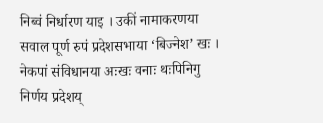निब्वं निर्धारण याइ । उकीं नामाकरणया सवाल पूर्ण रुपं प्रदेशसभाया ‘बिज्नेश’ खः । नेकपां संविधानया अःखः वनाः थःपिनिगु निर्णय प्रदेशय्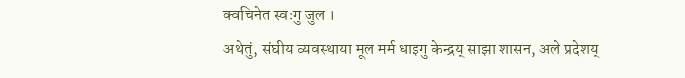क्वचिनेत स्वःगु जुल ।
अथेतुं, संघीय व्यवस्थाया मूल मर्म धाइगु केन्द्रय् साझा शासन, अले प्रदेशय्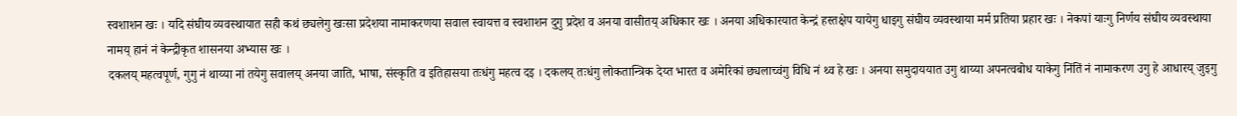स्वशाशन खः । यदि संघीय व्यवस्थायात सही कथं छ्यलेगु खःसा प्रदेशया नामाकरणया सवाल स्वायत्त व स्वशाशन दुगु प्रदेश व अनया वासीतय् अधिकार खः । अनया अधिकारयात केन्द्रं हस्तक्षेप यायेगु धाइगु संघीय व्यवस्थाया मर्म प्रतिया प्रहार खः । नेकपां याःगु निर्णय संघीय व्यवस्थाया नामय् हानं नं केन्द्रीकृत शासनया अभ्यास खः ।
दकलय् महत्वपूर्ण, गुगु नं थाय्या नां तयेगु सवालय् अनया जाति, भाषा, संस्कृति व इतिहासया तःधंगु महत्व दइ । दकलय् तःधंगु लोकतान्त्रिक देय्त भारत व अमेरिकां छ्यलाच्वंगु विधि नं थ्व हे खः । अनया समुदाययात उगु थाय्या अपनत्वबोध याकेगु निंतिं नं नामाकरण उगु हे आधारय् जुइगु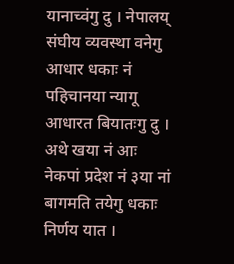यानाच्वंगु दु । नेपालय् संघीय व्यवस्था वनेगु आधार धकाः नं पहिचानया न्यागू आधारत बियातःगु दु । अथे खया नं आः नेकपां प्रदेश नं ३या नां बागमति तयेगु धकाः निर्णय यात ।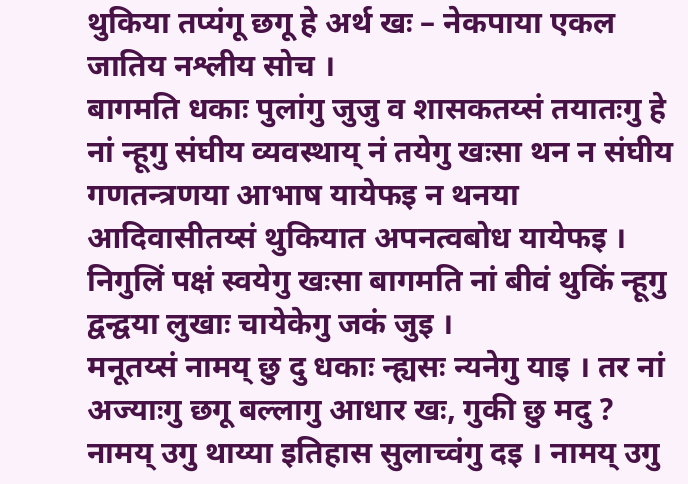थुकिया तप्यंगू छगू हे अर्थ खः – नेकपाया एकल जातिय नश्लीय सोच ।
बागमति धकाः पुलांगु जुजु व शासकतय्सं तयातःगु हे नां न्हूगु संघीय व्यवस्थाय् नं तयेगु खःसा थन न संघीय गणतन्त्रणया आभाष यायेफइ न थनया आदिवासीतय्सं थुकियात अपनत्वबोध यायेफइ । निगुलिं पक्षं स्वयेगु खःसा बागमति नां बीवं थुकिं न्हूगु द्वन्द्वया लुखाः चायेकेगु जकं जुइ ।
मनूतय्सं नामय् छु दु धकाः न्ह्यसः न्यनेगु याइ । तर नां अज्याःगु छगू बल्लागु आधार खः, गुकी छु मदु ? नामय् उगु थाय्या इतिहास सुलाच्वंगु दइ । नामय् उगु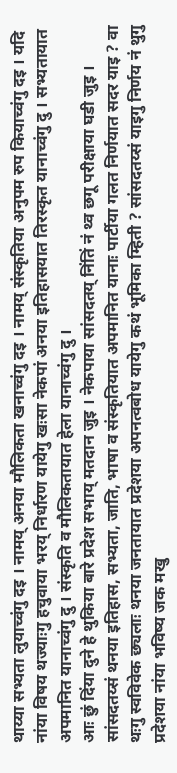थाय्या सभ्यता लुयाच्वंगु दइ । नामय् अनया मौलिकता खनाच्वंगु दइ । नामय् संस्कृतिया अनुपम रुप कियाच्वंगु दइ । यदि नांया विषय थज्याःगु हचुवाया भरय् निर्धारण यायेगु खःसा नेकपां अनया इतिहासयात तिरस्कृत यानाच्वंगु दु । सभ्यतायात अपमानित यानाच्वंगु दु । संस्कृति व मौलिकतायात हेला यानाच्वंगु दु ।
आः छुं दिंया दुने हे थुकिया बारे प्रदेश सभाय् मतदान जुइ । नेकपाया सांसदतय् निंतिं नं थ्व छगू परीक्षाया घडी जुइ । सांसदतय्सं थनया इतिहास, सभ्यता, जाति, भाषा व संस्कृतियात अपमानित यानाः पार्टीया गलत निर्णयात सदर याइ ? वा थःगु स्वविवेक छ्यलाः थनया जनतायात प्रदेशया अपनत्वबोध यायेगु कथं भूमिका म्हिती ? सांसदतय्सं याइगु निर्णय नं थुगु प्रदेशया नांया भविष्य जक मखु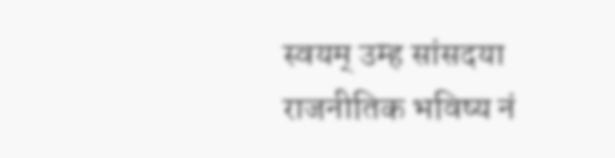स्वयम् उम्ह सांसदया राजनीतिक भविष्य नं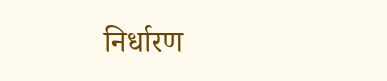निर्धारण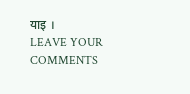याइ ।
LEAVE YOUR COMMENTS